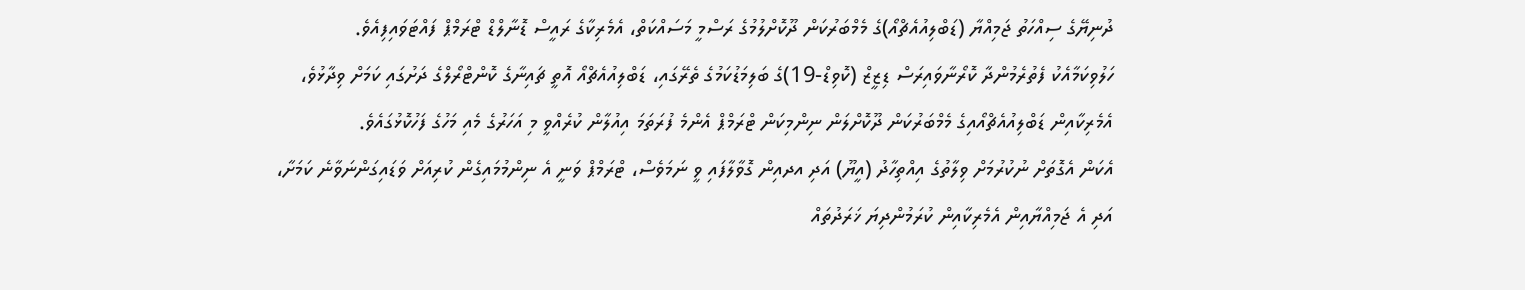ދުނިޔޭގެ ސިއްހަތު ޖަމިއްޔާ (ޑަބްލިއުއެޗްއޯ)ގެ މެމްބަރުކަން ދޫކޮށްލުމުގެ ރަސްމީ މަސައްކަތް، އެމެރިކާގެ ރައީސް ޑޮނާލްޑް ޓްރަމްޕް ފައްޓަވައިފިއެވެ.
ހަލުވިކަމާއެކު ފެތުރެމުންދާ ކޮރޯނާވައިރަސް ޑިޒީޒް (ކޮވިޑް-19)ގެ ބަލިމަޑުކަމުގެ ތެރޭގައި، ޑަބްލިއުއެޗްއޯ އޮތީ ޗައިނާގެ ކޮންޓްރޯލްގެ ދަށުގައި ކަމަށް ވިދާޅުވެ، އެމެރިކާއިން ޑަބްލިއުއެޗްއޯއިގެ މެމްބަރުކަން ދޫކޮށްލަން ނިންމިކަން ޓްރަމްޕް އެންމެ ފުރަތަމަ އިއުލާން ކުރެއްވީ މި އަހަރުގެ މެއި މަހުގެ ފަހުކޮޅުގައެވެ.
އެކަން އެގޮތަށް ނުކުރުމަށް ވިލާތުގެ އިއްތިހާދު (އީޔޫ) އަދި އދއިން ގޮވާލާފައި ވީ ނަމަވެސް، ޓްރަމްޕް ވަނީ އެ ނިންމުމައިގެން ކުރިއަށް ވަޑައިގަންނަވާނެ ކަމަށާ، އަދި އެ ޖަމިއްޔާއިން އެމެރިކާއިން ކުރަމުންދިޔަ ޚަރަދުތައް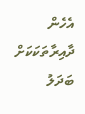އެހެން ދާއިރާތަކަކަށް ބަދަލު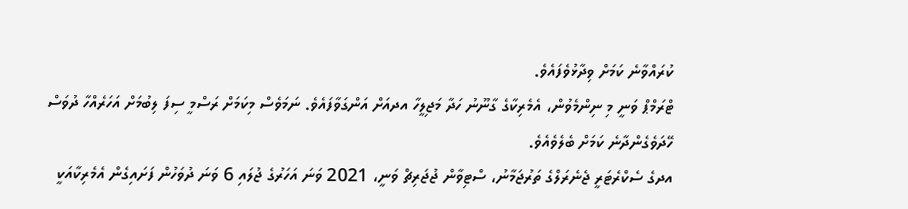ކުރައްވާނެ ކަމަށް ވިދާޅުވެފައެވެ.
ޓްރަމްޕް ވަނީ މި ނިންމެވުން، އެމެރިކާގެ ގާނޫނު ހަދާ މަޖިލީހާ އދއަށް އަންގަވާފައެވެ. ނަމަވެސް މިކަމަށް ރަސްމީ ސިފަ ލިބުމަށް އަހަރެއްހާ ދުވަސް ހޭދަވެގެންދާނެ ކަމަށް ބެލެވެއެވެ.
އދގެ ސެކްރެޓަރީ ޖެނެރަލްގެ ތަރުޖަމާނު، ސްޓިވާން ޖުޖަރިޗް ވަނީ، 2021 ވަނަ އަހަރުގެ ޖުލައި 6 ވަނަ ދުވަހުން ފަށައިގެން އެމެރިކާއަކީ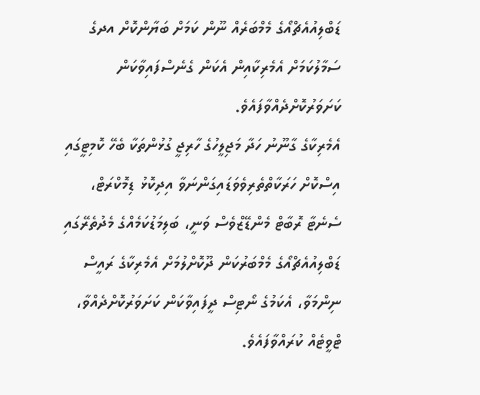ޑަބްލިއުއެޗްއޯގެ މެމްބަރެއް ނޫން ކަމަށް ބަޔާންކޮށް އދގެ ސަމާލުކަމަށް އެމެރިކާއިން އެކަން ގެނެސްފައިވާކަން ކަށަވަރުކޮށްދެއްވާފައެވެ.
އެމެރިކާގެ ގާނޫނު ހަދާ މަޖިލީހުގެ ހާރިޖީ ގުޅުންތަކާ ބެހޭ ކޮމިޓީގައި އިސްކޮށް ހަރަކާތްތެރިވެވަޑައިގަންނަވާ އިދިކޮޅު ޑިމޮކްރަޓް، ސެނެޓާ ރޮބާޓް މެންޑޭޒްވެސް ވަނީ، ބަލިމަޑުކަމެއްގެ މެދުތެރޭގައި ޑަބްލިއުއެޗްއޯގެ މެމްބަރުކަން ދޫކޮށްލުމަށް އެމެރިކާގެ ރައީސް ނިންމަވާ، އެކަމުގެ ނޯޓިސް ދީފައިވާކަން ކަށަވަރުކޮށްދެއްވާ، ޓްވީޓެއް ކުރައްވާފައެވެ.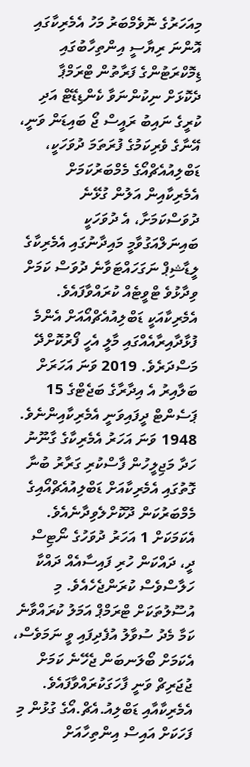މިއަހަރުގެ ނޮވެމްބަރު މަހު އެމެރިކާގައި އޮންނަ ރިޔާސީ އިންތިހާބުގައި ޑިމޮކްރަޓުންގެ ފަރާތުން ޓްރަމްޕާ ދެކޮޅަށް ނިކުންނަވާ ކެންޑިޑޭޓް އަދި ކުރީގެ ނައިބު ރައީސް ޖޯ ބައިޑަން ވަނީ، އޭނާގެ ވެރިކަމުގެ ފުރަތަމަ ދުވަހަކީ، ޑަބްލިއުއެޗްއޯގެ މެމްބަރުކަމަށް އެމެރިކާއިން އަލުން ގުޅޭނެ ދުވަސްކަމަށާ، އެ ދުވަހަކީ ބައިނަލްއަގުވާމީ މައިދާނުގައި އެމެރިކާގެ ލީޑާޝިޕް ނަގަހައްޓަވާނެ ދުވަސް ކަމަށް ވިދާޅުވެ ޓްވީޓެއް ކުރައްވާފައެވެ.
އެމެރިކާއަކީ ޑަބްލިއުއެޗްއޯއަށް އެންމެ ފުޅާދާއިރާއެއްގައި މާލީ އެހީ ފޯރުކޮށްދޭ މަސްދަރެވެ. 2019 ވަނަ އަހަރަށް ބަލާއިރު އެ އިދާރާގެ ބަޖެޓްގެ 15 ޕަސެންޓް ދީފައިވަނީ އެމެރިކާއިންނެވެ. 1948 ވަނަ އަހަރު އެމެރިކާގެ ގާނޫނު ހަދާ މަޖިލީހުން ފާސްކުރި ގަރާރު ބުނާ ގޮތުގައި އެމެރިކާއަށް ޑަބްލިއުއެޗްއޯއިގެ މެމްބަރުކަން ދޫކޮށްލެވިދާނެއެވެ. އެކަމަކަށް 1 އަހަރު ދުވަހުގެ ނޯޓިސް ދީ، ދައްކަން ހުރި ފައިސާއެއް ދައްކާ ހަލާސްވެސް ކުރަންޖެހެއެވެ. މި އުސޫލުތަކަށް ޓްރަމްޕް އަމަލު ކުރައްވާނެ ކަމާ މެދު ސުވާލު އުފެދިފައި ވީ ނަމަވެސް، އެކަމަށް ބޯލަނބަން ޖެހޭނެ ކަމަށް ޖުޖަރިޗް ވަނީ ފާހަގަކުރައްވާފައެވެ.
އެމެރިކާއާއި ޑަބްލިއު.އެޗް.އޯގެ ގުޅުން މި ފަހަކަށް އައިސް އިންތިހާއަށް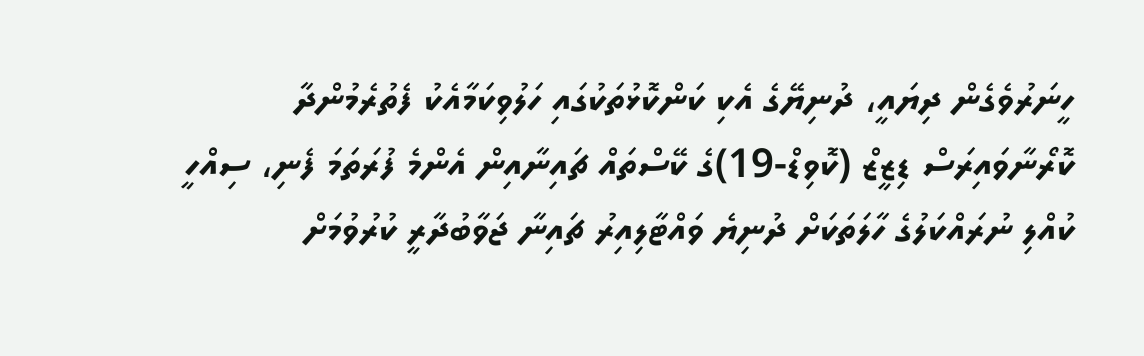ހީނަރުވެގެން ދިޔައީ، ދުނިޔޭގެ އެކި ކަންކޮޅުތަކުގައި ހަލުވިކަމާއެކު ފެތުރެމުންދާ ކޮރޯނާވައިރަސް ޑިޒީޒް (ކޮވިޑް-19)ގެ ކޭސްތައް ޗައިނާއިން އެންމެ ފުރަތަމަ ފެނި، ސިއްހީ ކުއްލި ނުރައްކަލުގެ ހާލަތަކަށް ދުނިޔެ ވައްޓާލިއިރު ޗައިނާ ޖަވާބުދާރީ ކުރުވުމަށް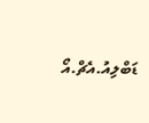ޑަބްލިއު.އެޗް.އޯ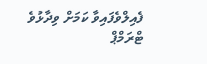ފެއިލްވެފައިވާ ކަމަށް ވިދާޅުވެ ޓްރަމްޕް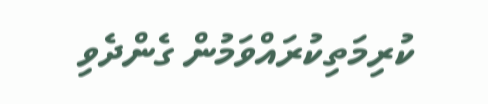ކުރިމަތިކުރައްވަމުން ގެންދެވި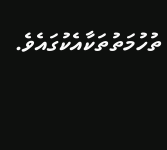ތުހުމަތުތަކާއެކުގައެވެ.